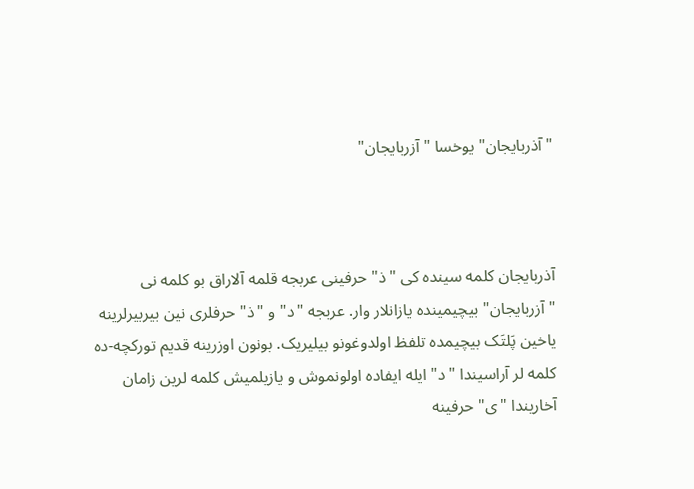"آذربایجان" یوخسا "آزربایجان"



آذربایجان کلمه سینده کی "ذ" حرفینی عربجه قلمه آلاراق بو کلمه نی "آزربایجان" بیچیمینده یازانلار وار. عربجه "د" و "ذ" حرفلری نین بیربیرلرینه یاخین پَلتَک بیچیمده تلفظ اولدوغونو بیلیریک. بونون اوزرینه قدیم تورکچه-ده کلمه لر آراسیندا "د" ایله ایفاده اولونموش و یازیلمیش کلمه لرین زامان آخاریندا "ی" حرفینه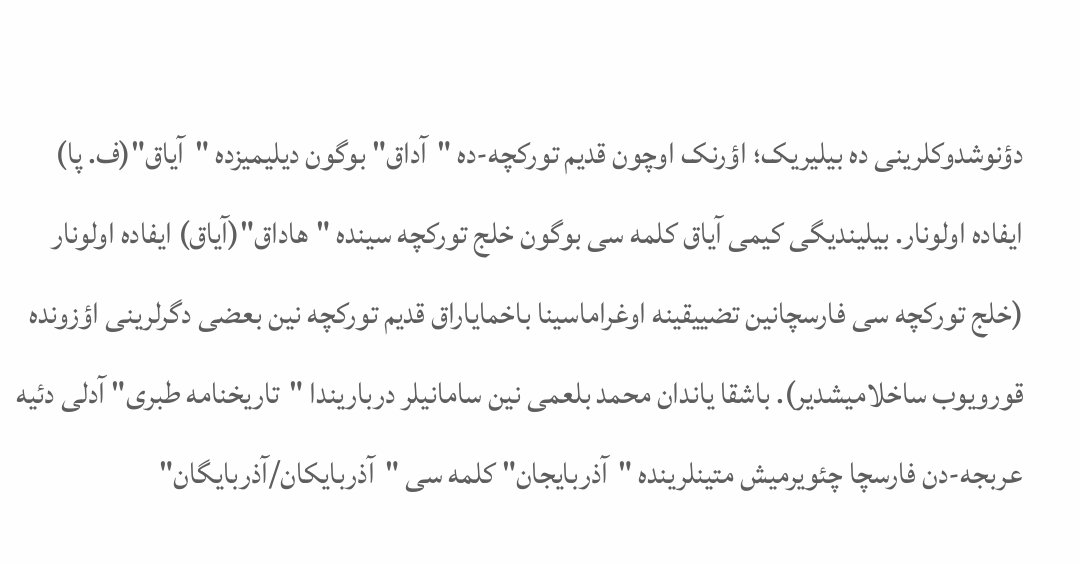دؤنوشدوکلرینی ده بیلیریک؛ اؤرنک اوچون قدیم تورکچه-ده "آداق" بوگون دیلیمیزده "آیاق"(ف. پا) ایفاده اولونار. بیلیندیگی کیمی آیاق کلمه سی بوگون خلج تورکچه سینده "هاداق"(آیاق) ایفاده اولونار (خلج تورکچه سی فارسچانین تضییقینه اوغراماسینا باخمایاراق قدیم تورکچه نین بعضی دگرلرینی اؤزونده قورویوب ساخلامیشدیر). باشقا یاندان محمد بلعمی نین سامانیلر درباریندا "تاریخنامه طبری" آدلی دئیه عربجه-دن فارسچا چئویرمیش متینلرینده "آذربایجان" کلمه سی "آذربایکان/آذربایگان"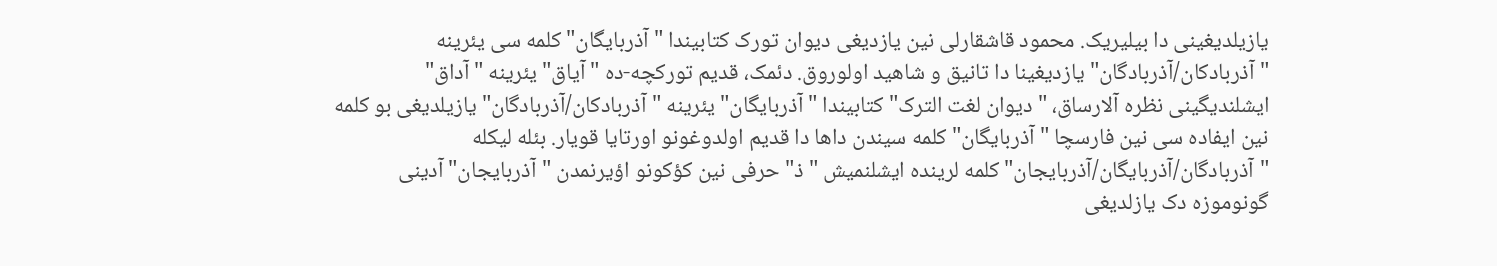یازیلدیغینی دا بیلیریک. محمود قاشقارلی نین یازدیغی دیوان تورک کتابیندا "آذربایگان" کلمه سی یئرینه "آذربادکان/آذربادگان" یازدیغینا دا تانیق و شاهید اولوروق. دئمک، قدیم تورکچه-ده "آیاق" یئرینه "آداق" ایشلندیگینی نظره آلارساق، "دیوان لغت الترک" کتابیندا "آذربایگان" یئرینه "آذربادکان/آذربادگان" یازیلدیغی بو کلمه نین ایفاده سی نین فارسچا "آذربایگان" کلمه سیندن داها دا قدیم اولدوغونو اورتایا قویار. بئله لیکله "آذربادگان/آذربایگان/آذربایجان" کلمه لرینده ایشلنمیش "ذ" حرفی نین کؤکونو اؤیرنمدن "آذربایجان" آدینی گونوموزه دک یازلدیغی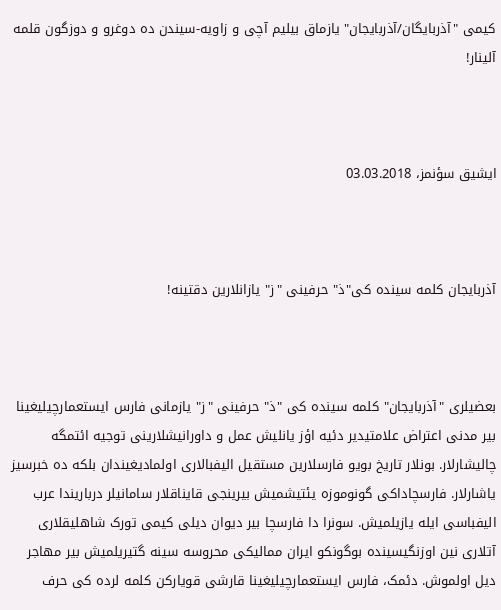کیمی "آذربایگان/آذربایجان" یازماق بیلیم آچی و زاویه-سیندن ده دوغرو و دوزگون قلمه آلینار!



ایشیق سؤنمز، 03.03.2018



آذربایجان کلمه سینده کی"ذ" حرفینی "ز" یازانلارین دقتینه!



بعضیلری "آذربایجان" کلمه سینده کی "ذ" حرفینی "ز" یازمانی فارس ایستعمارچیلیغینا بیر مدنی اعتراض علامتیدیر دئیه اؤز یانلیش عمل و داورانیشلارینی توجیه ائتمگه چالیشارلار. بونلار تاریخ بویو فارسلارین مستقیل الیفبالاری اولمادیغیندان بلکه ده خبرسیز یاشارلار. فارسچاداکی گونوموزه یئتیشمیش بیرینجی قایناقلار سامانیلر درباریندا عرب الیفباسی ایله یازیلمیش. سونرا دا فارسچا بیر دیوان دیلی کیمی تورک شاهلیقلاری آتلاری نین اوزنگیسینده بوگونکو ایران ممالیکی محروسه سینه گتیریلمیش بیر مهاجر دیل اولموش. دئمک، فارس ایستعمارچیلیغینا قارشی قویارکن کلمه لرده کی حرف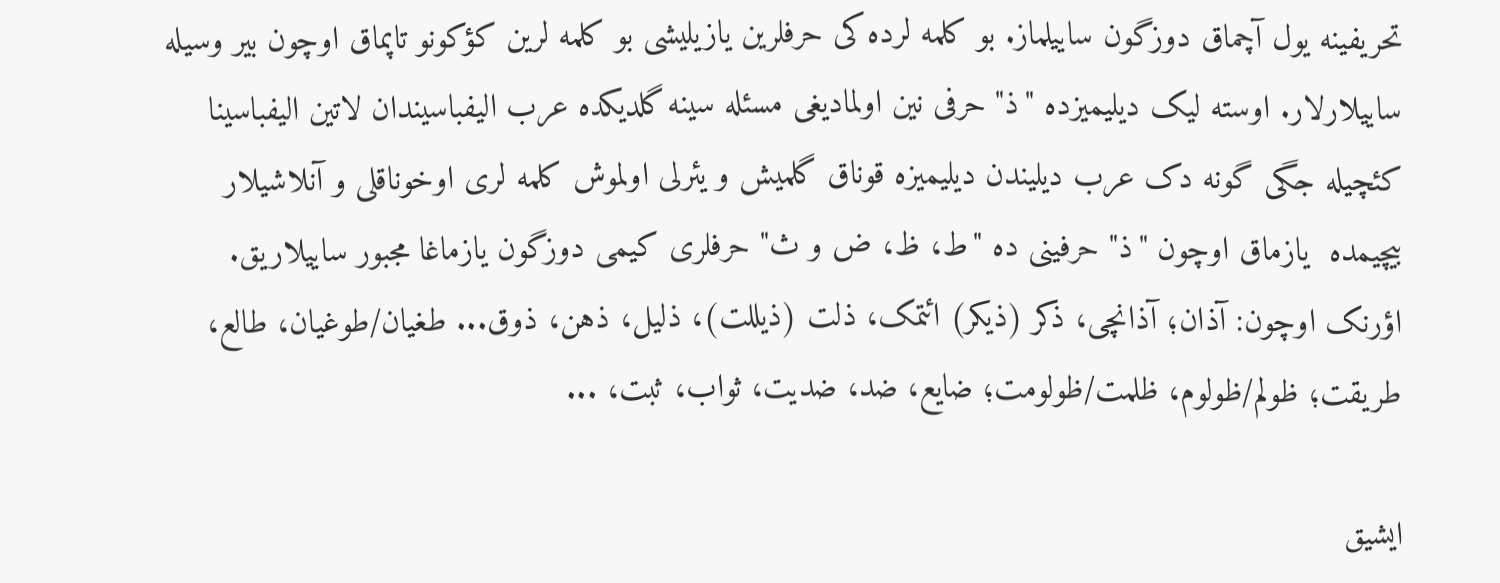تحریفینه یول آچماق دوزگون ساییلماز. بو کلمه لرده کی حرفلرین یازیلیشی بو کلمه لرین کؤکونو تاپماق اوچون بیر وسیله ساییلارلار. اوسته لیک دیلیمیزده "ذ" حرفی نین اولمادیغی مسئله سینه گلدیکده عرب الیفباسیندان لاتین الیفباسینا کئچیله جگی گونه دک عرب دیلیندن دیلیمیزه قوناق گلمیش و یئرلی اولموش کلمه لری اوخوناقلی و آنلاشیلار بیچیمده  یازماق اوچون "ذ" حرفینی ده "ط، ظ، ض و ث" حرفلری کیمی دوزگون یازماغا مجبور ساییلاریق. اؤرنک اوچون: آذان؛ آذانچی، ذکر (ذیکر) ائتمک، ذلت (ذیللت)، ذلیل، ذهن، ذوق... طغیان/طوغیان، طالع، طریقت؛ ظولم/ظولوم، ظلمت/ظولومت؛ ضایع، ضد، ضدیت، ثواب، ثبت، ...

ایشیق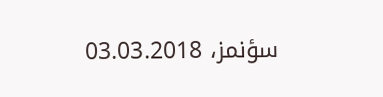سؤنمز، 03.03.2018